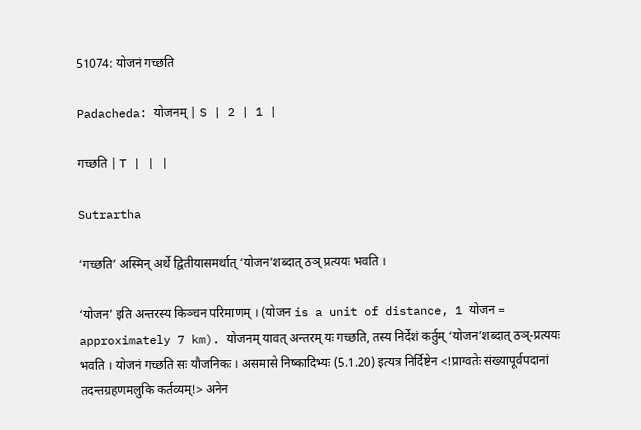51074: योजनं गच्छति

Padacheda: योजनम् | S | 2 | 1 |

गच्छति | T | | |

Sutrartha

‘गच्छति’ अस्मिन् अर्थे द्वितीयासमर्थात् ‘योजन’शब्दात् ठञ् प्रत्ययः भवति ।

‘योजन’ इति अन्तरस्य किञ्चन परिमाणम् । (योजन is a unit of distance, 1 योजन = approximately 7 km). योजनम् यावत् अन्तरम् यः गच्छति, तस्य निर्देशं कर्तुम् ‘योजन’शब्दात् ठञ्-प्रत्ययः भवति । योजनं गच्छति सः यौजनिकः । असमासे निष्कादिभ्यः (5.1.20) इत्यत्र निर्दिष्टेन <!प्राग्वतेः संख्यापूर्वपदानां तदन्तग्रहणमलुकि कर्तव्यम्!> अनेन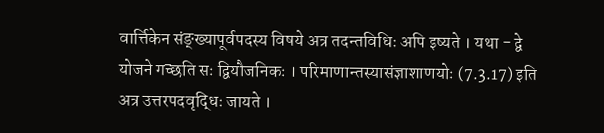वार्त्तिकेन संङ्ख्यापूर्वपदस्य विषये अत्र तदन्तविधिः अपि इष्यते । यथा - द्वे योजने गच्छति सः द्वियौजनिकः । परिमाणान्तस्यासंज्ञाशाणयोः (7.3.17) इति अत्र उत्तरपदवृद्धिः जायते ।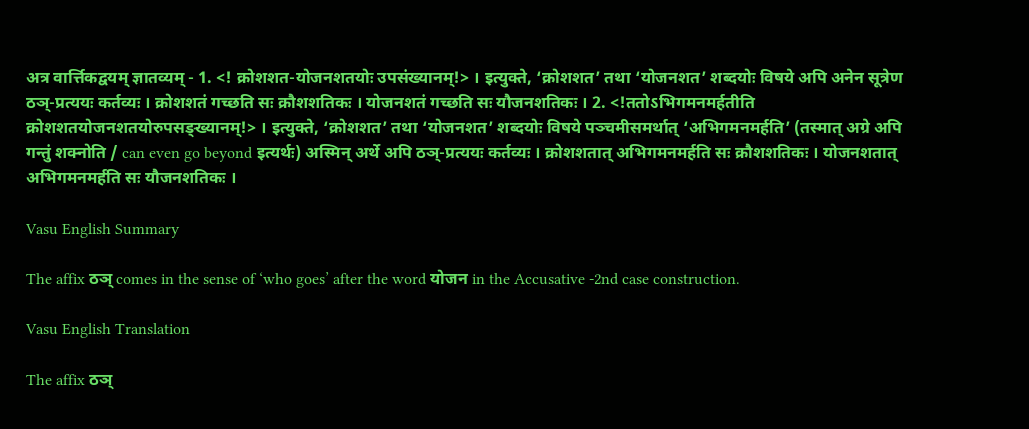अत्र वार्त्तिकद्वयम् ज्ञातव्यम् - 1. <! क्रोशशत-योजनशतयोः उपसंख्यानम्!> । इत्युक्ते, ‘क्रोशशत’ तथा ‘योजनशत’ शब्दयोः विषये अपि अनेन सूत्रेण ठञ्-प्रत्ययः कर्तव्यः । क्रोशशतं गच्छति सः क्रौशशतिकः । योजनशतं गच्छति सः यौजनशतिकः । 2. <!ततोऽभिगमनमर्हतीति क्रोशशतयोजनशतयोरुपसङ्ख्यानम्!> । इत्युक्ते, ‘क्रोशशत’ तथा ‘योजनशत’ शब्दयोः विषये पञ्चमीसमर्थात् ‘अभिगमनमर्हति’ (तस्मात् अग्रे अपि गन्तुं शक्नोति / can even go beyond इत्यर्थः) अस्मिन् अर्थे अपि ठञ्-प्रत्ययः कर्तव्यः । क्रोशशतात् अभिगमनमर्हति सः क्रौशशतिकः । योजनशतात् अभिगमनमर्हति सः यौजनशतिकः ।

Vasu English Summary

The affix ठञ् comes in the sense of ‘who goes’ after the word योजन in the Accusative -2nd case construction.

Vasu English Translation

The affix ठञ्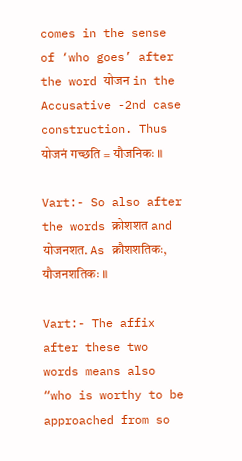comes in the sense of ‘who goes’ after the word योजन in the Accusative -2nd case construction. Thus योजनं गच्छति = यौजनिकः ॥

Vart:- So also after the words क्रोशशत and योजनशत. As क्रौशशतिकः, यौजनशतिकः ॥

Vart:- The affix after these two words means also “who is worthy to be approached from so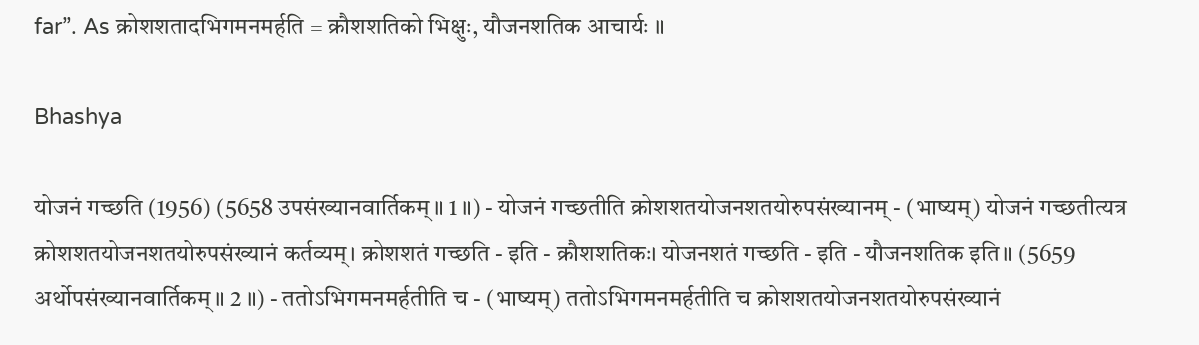far”. As क्रोशशतादभिगमनमर्हति = क्रौशशतिको भिक्षुः, यौजनशतिक आचार्यः ॥

Bhashya

योजनं गच्छति (1956) (5658 उपसंख्यानवार्तिकम्॥ 1 ॥) - योजनं गच्छतीति क्रोशशतयोजनशतयोरुपसंख्यानम् - (भाष्यम्) योजनं गच्छतीत्यत्र क्रोशशतयोजनशतयोरुपसंख्यानं कर्तव्यम्। क्रोशशतं गच्छति - इति - क्रौशशतिकः। योजनशतं गच्छति - इति - यौजनशतिक इति॥ (5659 अर्थोपसंख्यानवार्तिकम्॥ 2 ॥) - ततोऽभिगमनमर्हतीति च - (भाष्यम्) ततोऽभिगमनमर्हतीति च क्रोशशतयोजनशतयोरुपसंख्यानं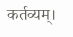कर्तव्यम्।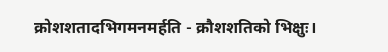क्रोशशतादभिगमनमर्हति - क्रौशशतिको भिक्षुः।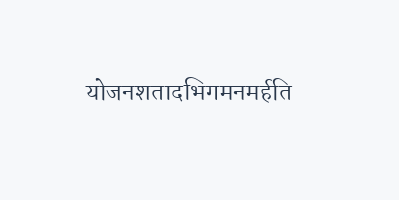योजनशतादभिगमनमर्हति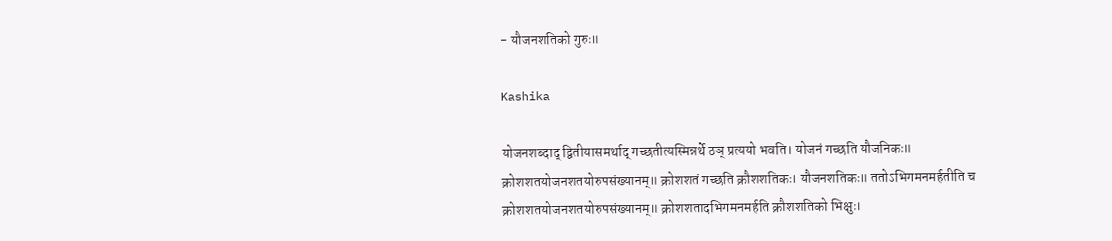- यौजनशतिको गुरुः॥

Kashika

योजनशब्दाद् द्वितीयासमर्थाद् गच्छतीत्यस्मिन्नर्थे ठञ् प्रत्ययो भवति। योजनं गच्छति यौजनिकः॥ क्रोशशतयोजनशतयोरुपसंख्यानम्॥ क्रोशशतं गच्छति क्रौशशतिकः। यौजनशतिकः॥ ततोऽभिगमनमर्हतीति च क्रोशशतयोजनशतयोरुपसंख्यानम्॥ क्रोशशतादभिगमनमर्हति क्रौशशतिको भिक्षुः।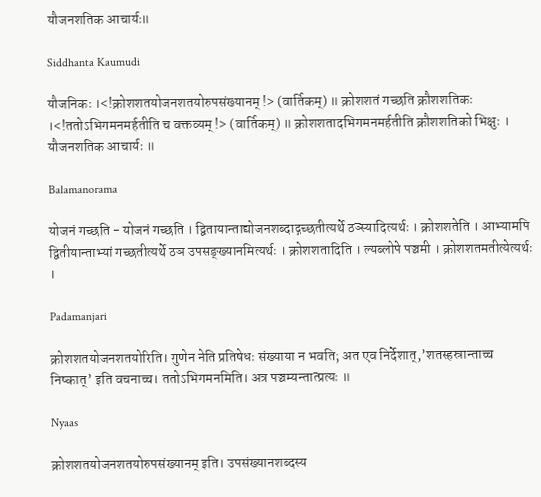यौजनशतिक आचार्यः॥

Siddhanta Kaumudi

यौजनिकः ।<!क्रोशशतयोजनशतयोरुपसंख्यानम् !> (वार्तिकम्) ॥ क्रोशशतं गच्छति क्रौशशतिकः ।<!ततोऽभिगमनमर्हतीति च वक्तव्यम् !> (वार्तिकम्) ॥ क्रोशशतादभिगमनमर्हतीति क्रौशशतिको भिक्षुः । यौजनशतिक आचार्यः ॥

Balamanorama

योजनं गच्छति - योजनं गच्छति । द्वितायान्ताद्योजनशब्दाद्गच्छतीत्यर्थे ठञ्स्यादित्यर्थः । क्रोशशतेति । आभ्यामपि द्वितीयान्ताभ्यां गच्छतीत्यर्थे ठञ उपसङ्ख्यानमित्यर्थः । क्रोशशतादिति । ल्यब्लोपे पञ्चमी । क्रोशशतमतीत्येत्यर्थः ।

Padamanjari

क्रोशशतयोजनशतयोरिति। गुणेन नेति प्रतिषेधः संख्याया न भवति; अत एव निर्देशात्,’शतस्हस्रान्ताच्च निष्कात्’ इति वचनाच्च। ततोऽभिगमनमिति। अत्र पञ्चम्यन्तात्प्रत्यः ॥

Nyaas

क्रोशशतयोजनशतयोरुपसंख्यानम् इति। उपसंख्यानशब्दस्य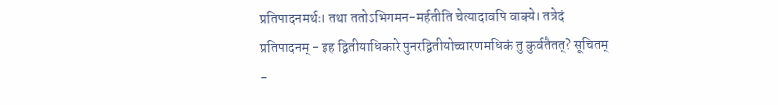प्रतिपादनमर्थः। तथा ततोऽभिगमन-मर्हतीति चेत्यादावपि वाक्ये। तत्रेदं प्रतिपादनम् - इह द्वितीयाधिकारे पुनरद्वितीयोच्चारणमधिकं तु कुर्वतैतत्? सूचितम् -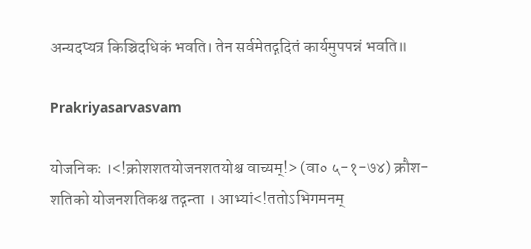अन्यदप्यत्र किञ्चिदधिकं भवति। तेन सर्वमेतद्गदितं कार्यमुपपन्नं भवति॥

Prakriyasarvasvam

योजनिकः ।<!क्रोशशतयोजनशतयोश्च वाच्यम्!> (वा० ५-१-७४) क्रौश- शतिको योजनशतिकश्च तद्गन्ता । आभ्यां<!ततोऽभिगमनम्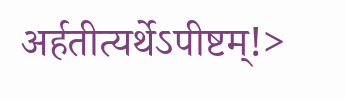अर्हतीत्यर्थेऽपीष्टम्!>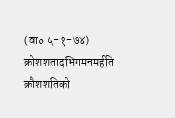(वा० ५-१-७४) क्रोशशतादभिगमनमर्हति क्रौशशतिको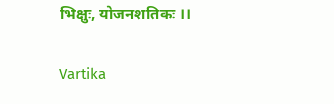भिक्षुः, योजनशतिकः ।।

Vartika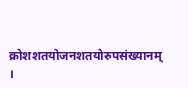क्रोशशतयोजनशतयोरुपसंख्यानम् ।